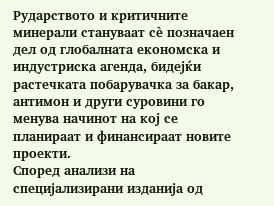Рударството и критичните минерали стануваат сè позначаен дел од глобалната економска и индустриска агенда, бидејќи растечката побарувачка за бакар, антимон и други суровини го менува начинот на кој се планираат и финансираат новите проекти.
Според анализи на специјализирани изданија од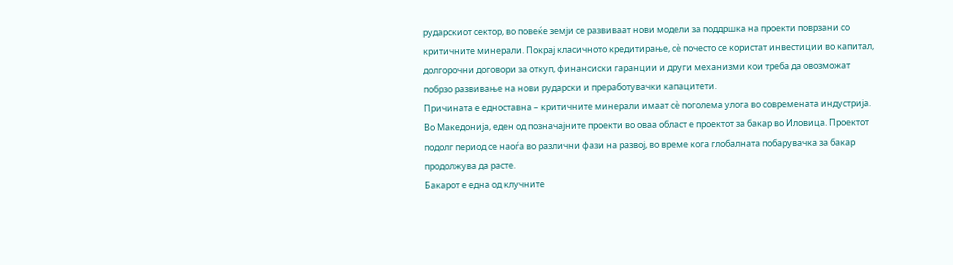рударскиот сектор, во повеќе земји се развиваат нови модели за поддршка на проекти поврзани со критичните минерали. Покрај класичното кредитирање, сè почесто се користат инвестиции во капитал, долгорочни договори за откуп, финансиски гаранции и други механизми кои треба да овозможат побрзо развивање на нови рударски и преработувачки капацитети.
Причината е едноставна – критичните минерали имаат сè поголема улога во современата индустрија.
Во Македонија, еден од позначајните проекти во оваа област е проектот за бакар во Иловица. Проектот подолг период се наоѓа во различни фази на развој, во време кога глобалната побарувачка за бакар продолжува да расте.
Бакарот е една од клучните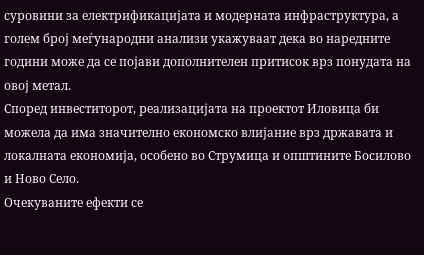суровини за електрификацијата и модерната инфраструктура, а голем број меѓународни анализи укажуваат дека во наредните години може да се појави дополнителен притисок врз понудата на овој метал.
Според инвеститорот, реализацијата на проектот Иловица би можела да има значително економско влијание врз државата и локалната економија, особено во Струмица и општините Босилово и Ново Село.
Очекуваните ефекти се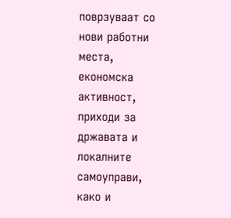поврзуваат со нови работни места, економска активност, приходи за државата и локалните самоуправи, како и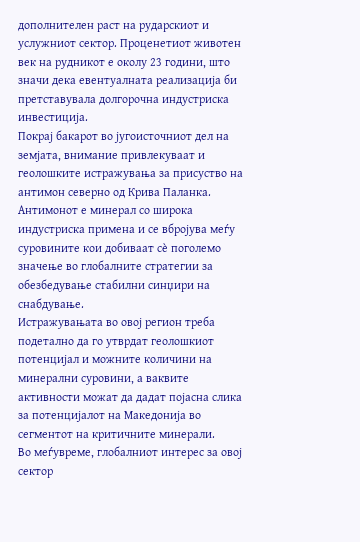дополнителен раст на рударскиот и услужниот сектор. Проценетиот животен век на рудникот е околу 23 години, што значи дека евентуалната реализација би претставувала долгорочна индустриска инвестиција.
Покрај бакарот во југоисточниот дел на земјата, внимание привлекуваат и геолошките истражувања за присуство на антимон северно од Крива Паланка.
Антимонот е минерал со широка индустриска примена и се вбројува меѓу суровините кои добиваат сè поголемо значење во глобалните стратегии за обезбедување стабилни синџири на снабдување.
Истражувањата во овој регион треба подетално да го утврдат геолошкиот потенцијал и можните количини на минерални суровини, а ваквите активности можат да дадат појасна слика за потенцијалот на Македонија во сегментот на критичните минерали.
Во меѓувреме, глобалниот интерес за овој сектор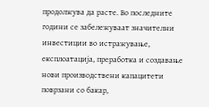продолжува да расте. Во последните години се забележуваат значителни инвестиции во истражување, експлоатација, преработка и создавање нови производствени капацитети поврзани со бакар,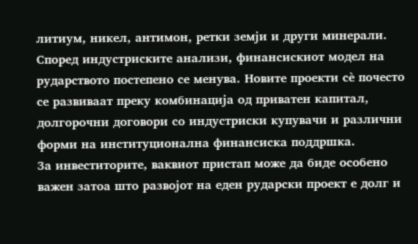литиум, никел, антимон, ретки земји и други минерали.
Според индустриските анализи, финансискиот модел на рударството постепено се менува. Новите проекти сè почесто се развиваат преку комбинација од приватен капитал, долгорочни договори со индустриски купувачи и различни форми на институционална финансиска поддршка.
За инвеститорите, ваквиот пристап може да биде особено важен затоа што развојот на еден рударски проект е долг и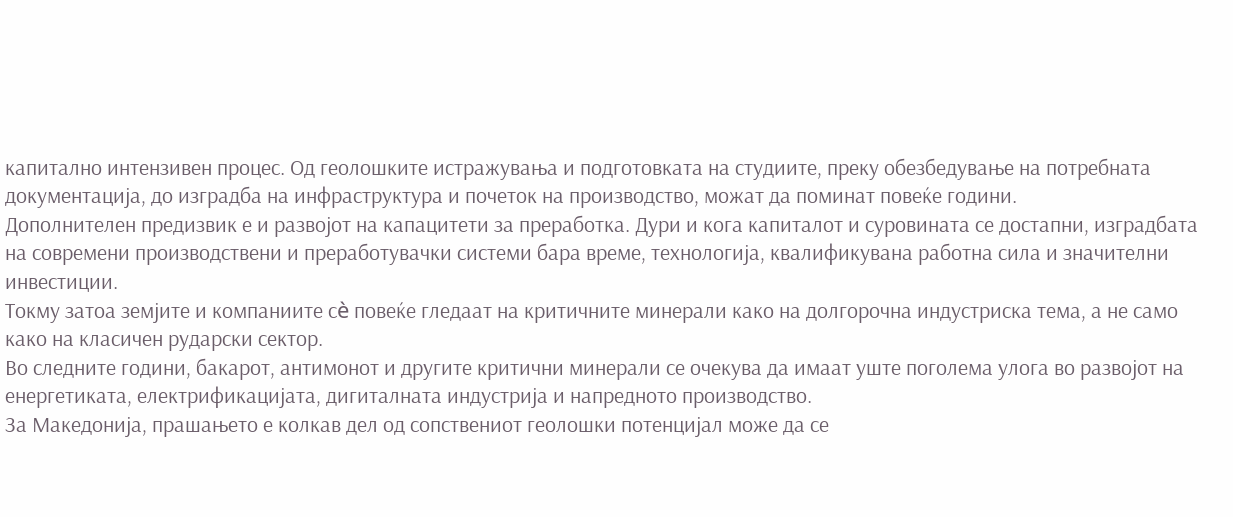капитално интензивен процес. Од геолошките истражувања и подготовката на студиите, преку обезбедување на потребната документација, до изградба на инфраструктура и почеток на производство, можат да поминат повеќе години.
Дополнителен предизвик е и развојот на капацитети за преработка. Дури и кога капиталот и суровината се достапни, изградбата на современи производствени и преработувачки системи бара време, технологија, квалификувана работна сила и значителни инвестиции.
Токму затоа земјите и компаниите сè повеќе гледаат на критичните минерали како на долгорочна индустриска тема, а не само како на класичен рударски сектор.
Во следните години, бакарот, антимонот и другите критични минерали се очекува да имаат уште поголема улога во развојот на енергетиката, електрификацијата, дигиталната индустрија и напредното производство.
За Македонија, прашањето е колкав дел од сопствениот геолошки потенцијал може да се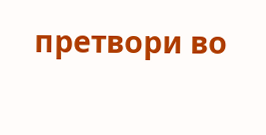претвори во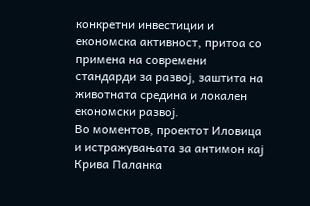конкретни инвестиции и економска активност, притоа со примена на современи стандарди за развој, заштита на животната средина и локален економски развој.
Во моментов, проектот Иловица и истражувањата за антимон кај Крива Паланка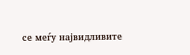се меѓу највидливите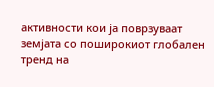активности кои ја поврзуваат земјата со поширокиот глобален тренд на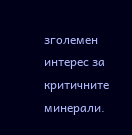зголемен интерес за критичните минерали.